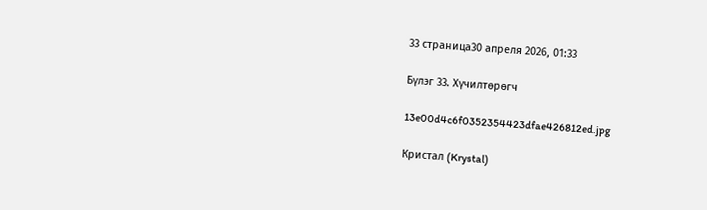33 страница30 апреля 2026, 01:33

Бүлэг 33. Хүчилтөрөгч

13e00d4c6f0352354423dfae426812ed.jpg

Кристал (Krystal)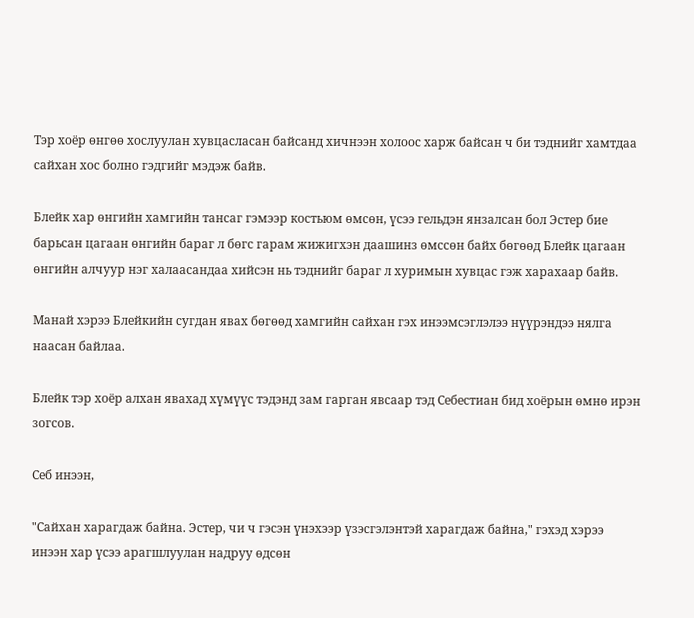Тэр хоёр өнгөө хослуулан хувцасласан байсанд хичнээн холоос харж байсан ч би тэднийг хамтдаа сайхан хос болно гэдгийг мэдэж байв.

Блейк хар өнгийн хамгийн тансаг гэмээр костьюм өмсөн, үсээ гельдэн янзалсан бол Эстер бие барьсан цагаан өнгийн бараг л бөгс гарам жижигхэн даашинз өмссөн байх бөгөөд Блейк цагаан өнгийн алчуур нэг халаасандаа хийсэн нь тэднийг бараг л хуримын хувцас гэж харахаар байв.

Манай хэрээ Блейкийн сугдан явах бөгөөд хамгийн сайхан гэх инээмсэглэлээ нүүрэндээ нялга наасан байлаа.

Блейк тэр хоёр алхан явахад хүмүүс тэдэнд зам гарган явсаар тэд Себестиан бид хоёрын өмнө ирэн зогсов.

Себ инээн,

"Сайхан харагдаж байна. Эстер, чи ч гэсэн үнэхээр үзэсгэлэнтэй харагдаж байна," гэхэд хэрээ инээн хар үсээ арагшлуулан надруу өдсөн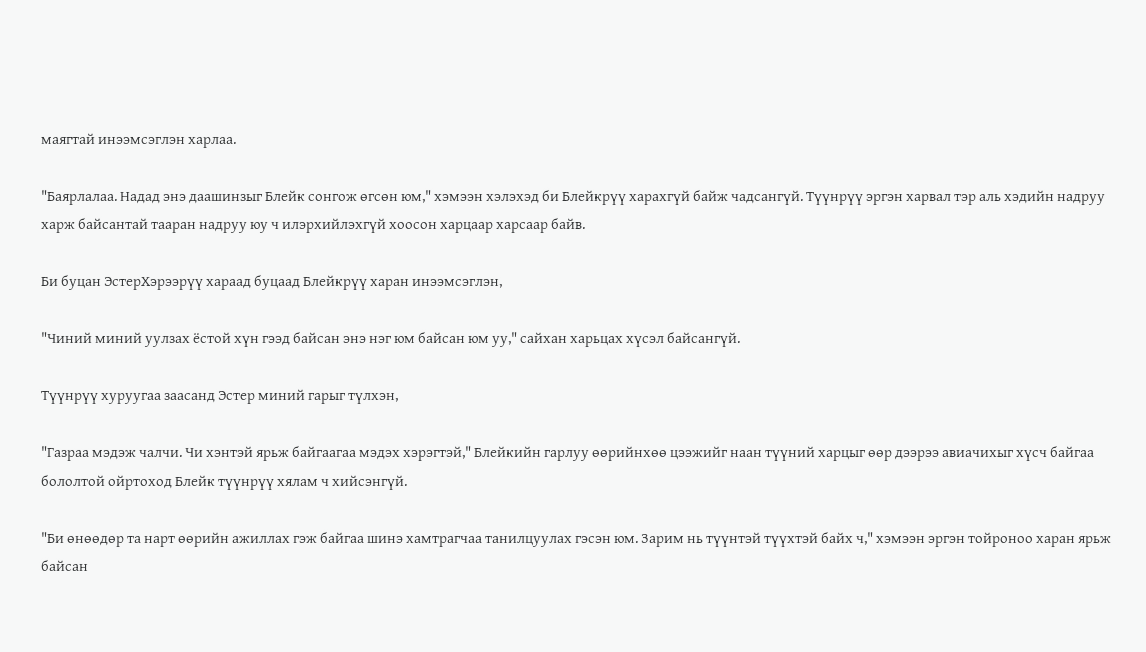маягтай инээмсэглэн харлаа.

"Баярлалаа. Надад энэ даашинзыг Блейк сонгож өгсөн юм," хэмээн хэлэхэд би Блейкрүү харахгүй байж чадсангүй. Түүнрүү эргэн харвал тэр аль хэдийн надруу харж байсантай тааран надруу юу ч илэрхийлэхгүй хоосон харцаар харсаар байв.

Би буцан ЭстерХэрээрүү хараад буцаад Блейкрүү харан инээмсэглэн,

"Чиний миний уулзах ёстой хүн гээд байсан энэ нэг юм байсан юм уу," сайхан харьцах хүсэл байсангүй.

Түүнрүү хуруугаа заасанд Эстер миний гарыг түлхэн,

"Газраа мэдэж чалчи. Чи хэнтэй ярьж байгаагаа мэдэх хэрэгтэй," Блейкийн гарлуу өөрийнхөө цээжийг наан түүний харцыг өөр дээрээ авиачихыг хүсч байгаа бололтой ойртоход Блейк түүнрүү хялам ч хийсэнгүй.

"Би өнөөдөр та нарт өөрийн ажиллах гэж байгаа шинэ хамтрагчаа танилцуулах гэсэн юм. Зарим нь түүнтэй түүхтэй байх ч," хэмээн эргэн тойроноо харан ярьж байсан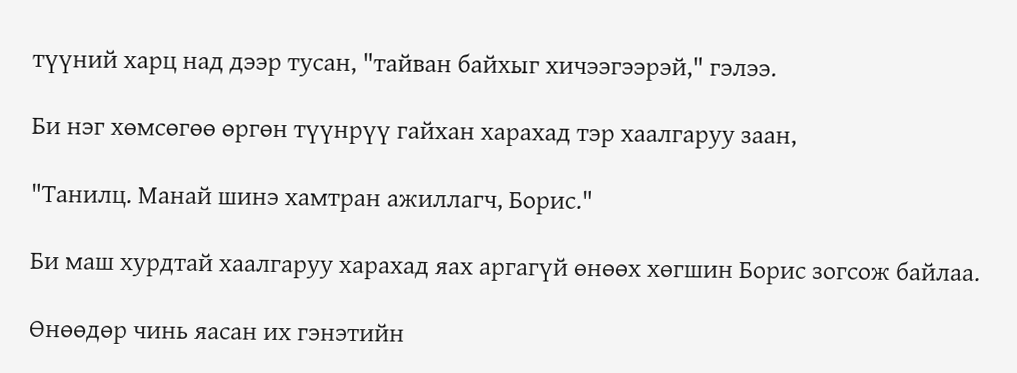түүний харц над дээр тусан, "тайван байхыг хичээгээрэй," гэлээ.

Би нэг хөмсөгөө өргөн түүнрүү гайхан харахад тэр хаалгаруу заан,

"Танилц. Манай шинэ хамтран ажиллагч, Борис."

Би маш хурдтай хаалгаруу харахад яах аргагүй өнөөх хөгшин Борис зогсож байлаа.

Өнөөдөр чинь яасан их гэнэтийн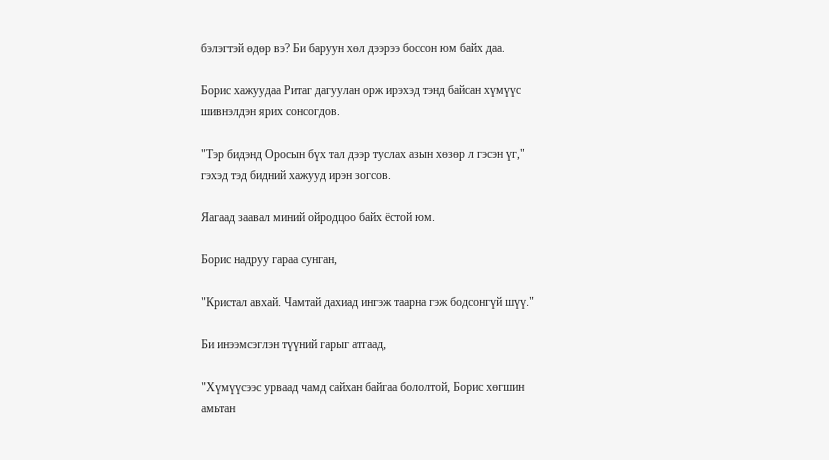бэлэгтэй өдөр вэ? Би баруун хөл дээрээ боссон юм байх даа.

Борис хажуудаа Ритаг дагуулан орж ирэхэд тэнд байсан хүмүүс шивнэлдэн ярих сонсогдов.

"Тэр бидэнд Оросын бүх тал дээр туслах азын хөзөр л гэсэн үг," гэхэд тэд бидний хажууд ирэн зогсов.

Яагаад заавал миний ойродцоо байх ёстой юм.

Борис надруу гараа сунган,

"Кристал авхай. Чамтай дахиад ингэж таарна гэж бодсонгүй шүү."

Би инээмсэглэн түүний гарыг атгаад,

"Хүмүүсээс урваад чамд сайхан байгаа бололтой, Борис хөгшин амьтан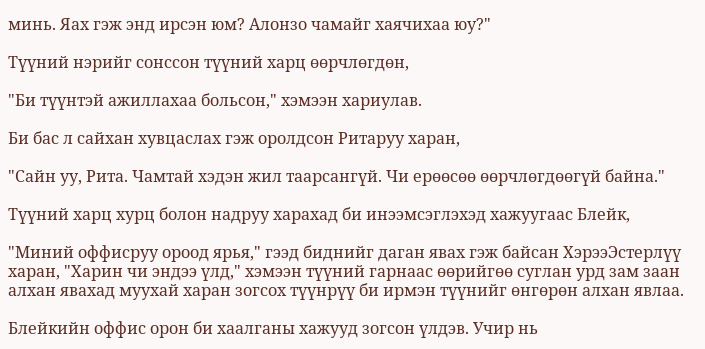минь. Яах гэж энд ирсэн юм? Алонзо чамайг хаячихаа юу?"

Түүний нэрийг сонссон түүний харц өөрчлөгдөн,

"Би түүнтэй ажиллахаа больсон," хэмээн хариулав.

Би бас л сайхан хувцаслах гэж оролдсон Ритаруу харан,

"Сайн уу, Рита. Чамтай хэдэн жил таарсангүй. Чи ерөөсөө өөрчлөгдөөгүй байна."

Түүний харц хурц болон надруу харахад би инээмсэглэхэд хажуугаас Блейк,

"Миний оффисруу ороод ярья," гээд биднийг даган явах гэж байсан ХэрээЭстерлүү харан, "Харин чи эндээ үлд," хэмээн түүний гарнаас өөрийгөө суглан урд зам заан алхан явахад муухай харан зогсох түүнрүү би ирмэн түүнийг өнгөрөн алхан явлаа.

Блейкийн оффис орон би хаалганы хажууд зогсон үлдэв. Учир нь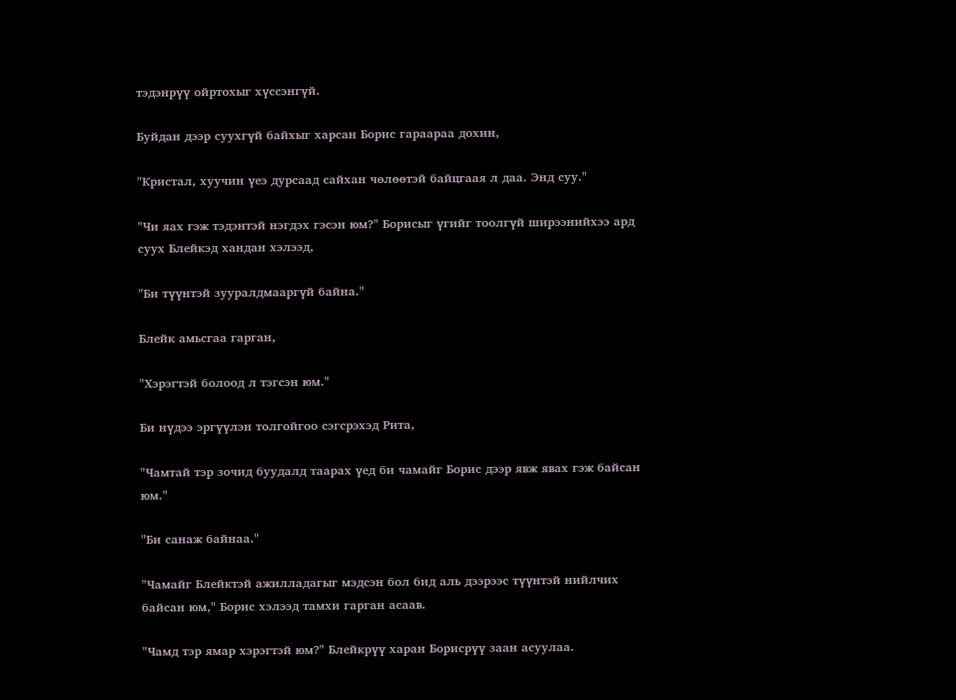тэдэнрүү ойртохыг хүссэнгүй.

Буйдан дээр суухгүй байхыг харсан Борис гараараа дохин,

"Кристал, хуучин үеэ дурсаад сайхан чөлөөтэй байцгаая л даа. Энд суу."

"Чи яах гэж тэдэнтэй нэгдэх гэсэн юм?" Борисыг үгийг тоолгүй ширээнийхээ ард суух Блейкэд хандан хэлээд,

"Би түүнтэй зууралдмааргүй байна."

Блейк амьсгаа гарган,

"Хэрэгтэй болоод л тэгсэн юм."

Би нүдээ эргүүлэн толгойгоо сэгсрэхэд Рита,

"Чамтай тэр зочид буудалд таарах үед би чамайг Борис дээр явж явах гэж байсан юм."

"Би санаж байнаа."

"Чамайг Блейктэй ажилладагыг мэдсэн бол бид аль дээрээс түүнтэй нийлчих байсан юм," Борис хэлээд тамхи гарган асаав.

"Чамд тэр ямар хэрэгтэй юм?" Блейкрүү харан Борисрүү заан асуулаа.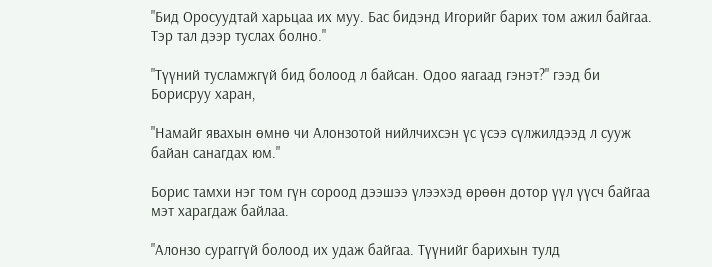"Бид Оросуудтай харьцаа их муу. Бас бидэнд Игорийг барих том ажил байгаа. Тэр тал дээр туслах болно."

"Түүний тусламжгүй бид болоод л байсан. Одоо яагаад гэнэт?" гээд би Борисруу харан,

"Намайг явахын өмнө чи Алонзотой нийлчихсэн үс үсээ сүлжилдээд л сууж байан санагдах юм."

Борис тамхи нэг том гүн сороод дээшээ үлээхэд өрөөн дотор үүл үүсч байгаа мэт харагдаж байлаа.

"Алонзо сураггүй болоод их удаж байгаа. Түүнийг барихын тулд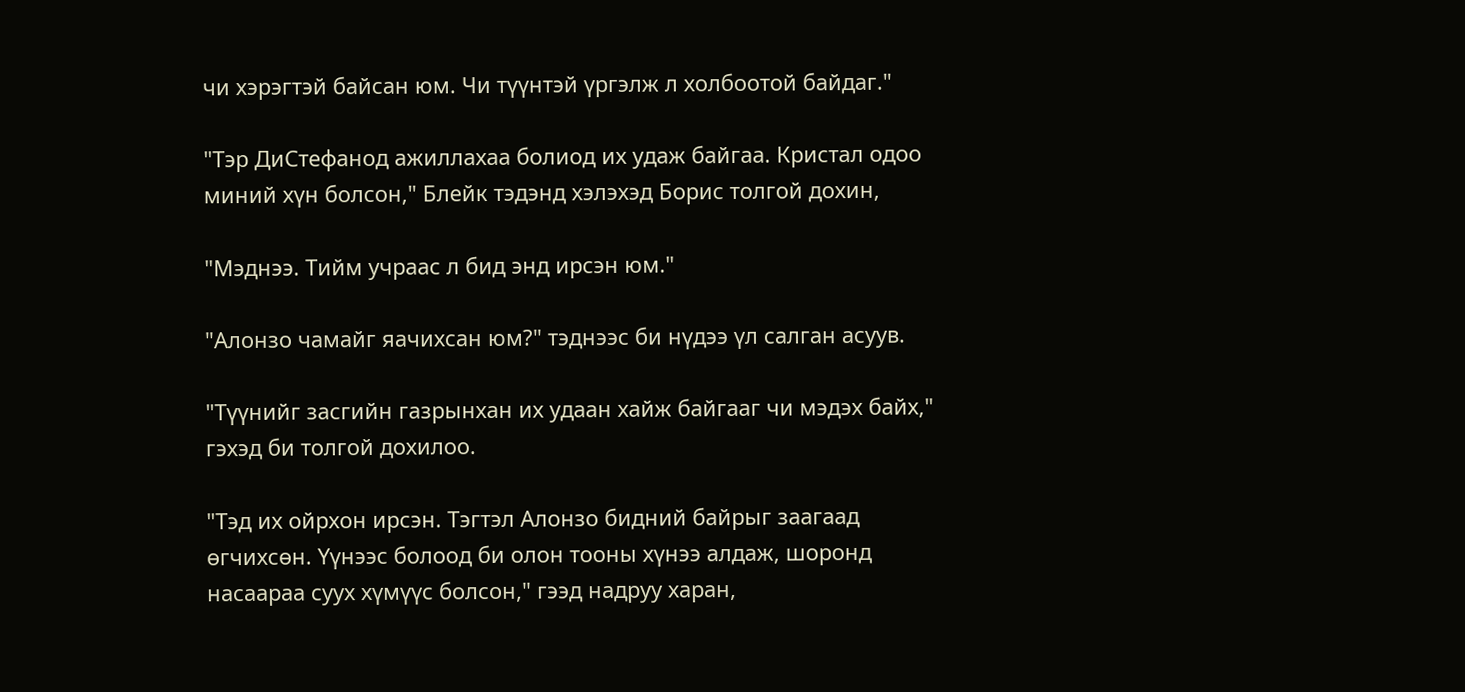чи хэрэгтэй байсан юм. Чи түүнтэй үргэлж л холбоотой байдаг."

"Тэр ДиСтефанод ажиллахаа болиод их удаж байгаа. Кристал одоо миний хүн болсон," Блейк тэдэнд хэлэхэд Борис толгой дохин,

"Мэднээ. Тийм учраас л бид энд ирсэн юм."

"Алонзо чамайг яачихсан юм?" тэднээс би нүдээ үл салган асуув.

"Түүнийг засгийн газрынхан их удаан хайж байгааг чи мэдэх байх," гэхэд би толгой дохилоо.

"Тэд их ойрхон ирсэн. Тэгтэл Алонзо бидний байрыг заагаад өгчихсөн. Үүнээс болоод би олон тооны хүнээ алдаж, шоронд насаараа суух хүмүүс болсон," гээд надруу харан,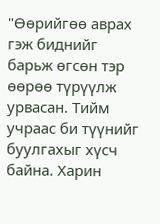"Өөрийгөө аврах гэж биднийг барьж өгсөн тэр өөрөө түрүүлж урвасан. Тийм учраас би түүнийг буулгахыг хүсч байна. Харин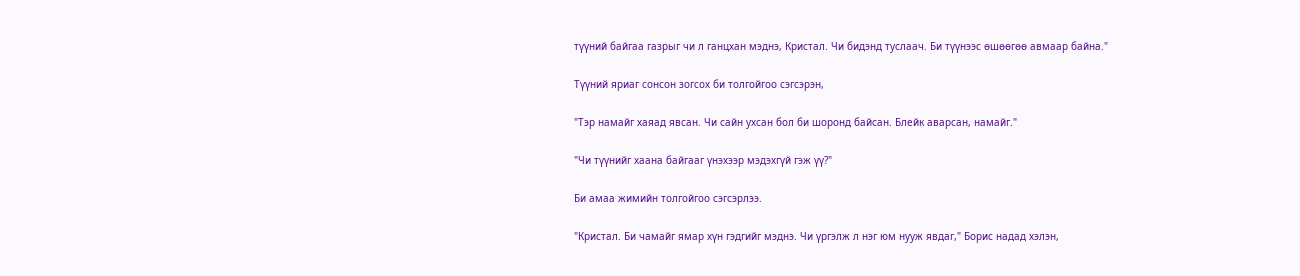түүний байгаа газрыг чи л ганцхан мэднэ, Кристал. Чи бидэнд туслаач. Би түүнээс өшөөгөө авмаар байна."

Түүний яриаг сонсон зогсох би толгойгоо сэгсэрэн,

"Тэр намайг хаяад явсан. Чи сайн ухсан бол би шоронд байсан. Блейк аварсан, намайг."

"Чи түүнийг хаана байгааг үнэхээр мэдэхгүй гэж үү?"

Би амаа жимийн толгойгоо сэгсэрлээ.

"Кристал. Би чамайг ямар хүн гэдгийг мэднэ. Чи үргэлж л нэг юм нууж явдаг," Борис надад хэлэн,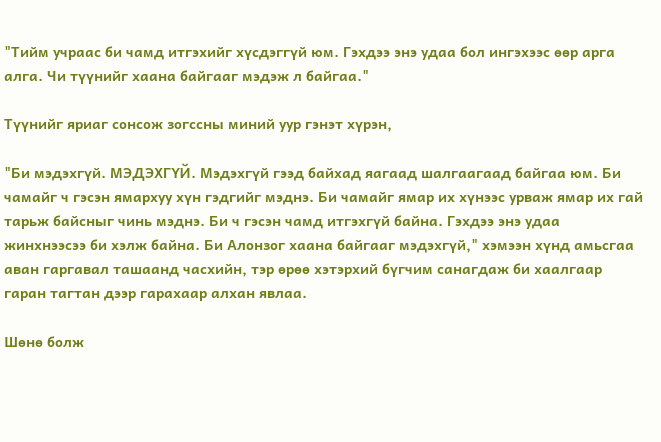"Тийм учраас би чамд итгэхийг хүсдэггүй юм. Гэхдээ энэ удаа бол ингэхээс өөр арга алга. Чи түүнийг хаана байгааг мэдэж л байгаа."

Түүнийг яриаг сонсож зогссны миний уур гэнэт хүрэн,

"Би мэдэхгүй. МЭДЭХГҮЙ. Мэдэхгүй гээд байхад яагаад шалгаагаад байгаа юм. Би чамайг ч гэсэн ямархуу хүн гэдгийг мэднэ. Би чамайг ямар их хүнээс урваж ямар их гай тарьж байсныг чинь мэднэ. Би ч гэсэн чамд итгэхгүй байна. Гэхдээ энэ удаа жинхнээсээ би хэлж байна. Би Алонзог хаана байгааг мэдэхгүй," хэмээн хүнд амьсгаа аван гаргавал ташаанд часхийн, тэр өрөө хэтэрхий бүгчим санагдаж би хаалгаар гаран тагтан дээр гарахаар алхан явлаа.

Шөнө болж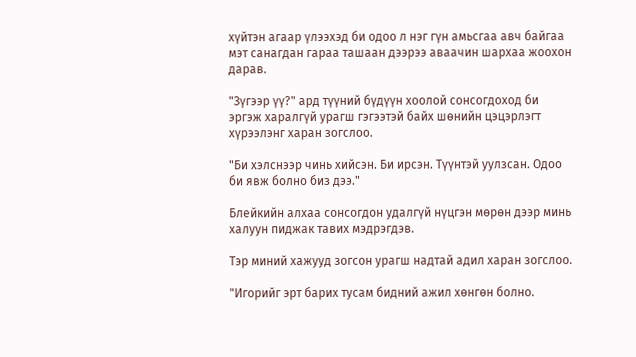хүйтэн агаар үлээхэд би одоо л нэг гүн амьсгаа авч байгаа мэт санагдан гараа ташаан дээрээ аваачин шархаа жоохон дарав.

"Зүгээр үү?" ард түүний бүдүүн хоолой сонсогдоход би эргэж харалгүй урагш гэгээтэй байх шөнийн цэцэрлэгт хүрээлэнг харан зогслоо.

"Би хэлснээр чинь хийсэн. Би ирсэн. Түүнтэй уулзсан. Одоо би явж болно биз дээ."

Блейкийн алхаа сонсогдон удалгүй нүцгэн мөрөн дээр минь халуун пиджак тавих мэдрэгдэв.

Тэр миний хажууд зогсон урагш надтай адил харан зогслоо.

"Игорийг эрт барих тусам бидний ажил хөнгөн болно.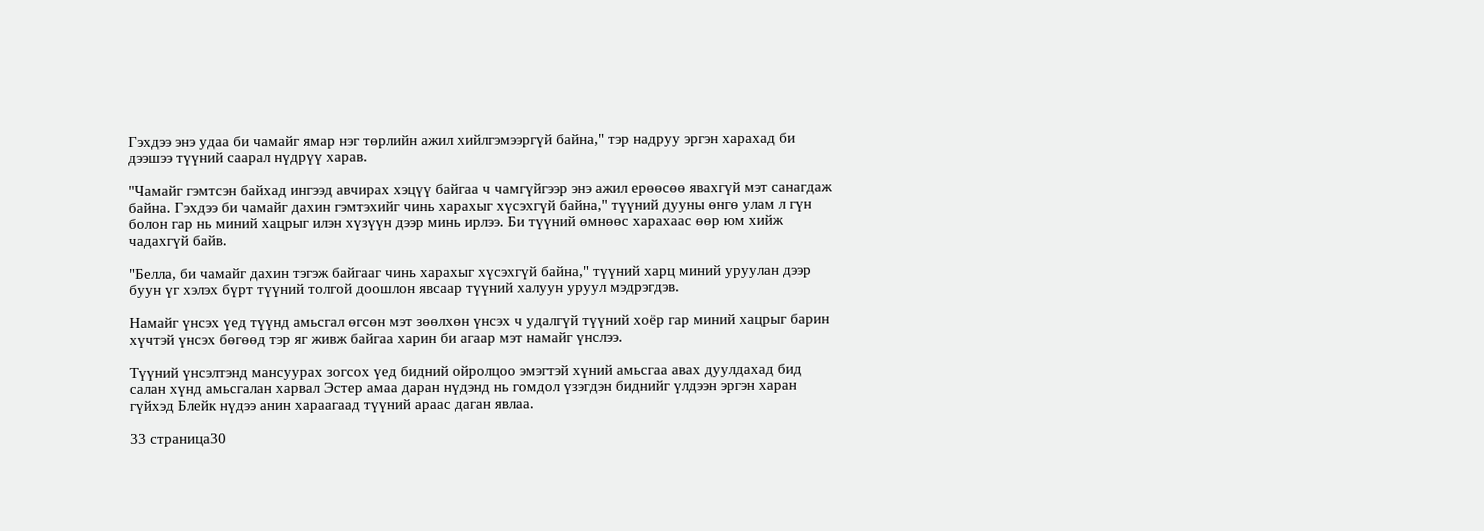Гэхдээ энэ удаа би чамайг ямар нэг төрлийн ажил хийлгэмээргүй байна," тэр надруу эргэн харахад би дээшээ түүний саарал нүдрүү харав.

"Чамайг гэмтсэн байхад ингээд авчирах хэцүү байгаа ч чамгүйгээр энэ ажил ерөөсөө явахгүй мэт санагдаж байна. Гэхдээ би чамайг дахин гэмтэхийг чинь харахыг хүсэхгүй байна," түүний дууны өнгө улам л гүн болон гар нь миний хацрыг илэн хүзүүн дээр минь ирлээ. Би түүний өмнөөс харахаас өөр юм хийж чадахгүй байв.

"Белла, би чамайг дахин тэгэж байгааг чинь харахыг хүсэхгүй байна," түүний харц миний уруулан дээр буун үг хэлэх бүрт түүний толгой доошлон явсаар түүний халуун уруул мэдрэгдэв.

Намайг үнсэх үед түүнд амьсгал өгсөн мэт зөөлхөн үнсэх ч удалгүй түүний хоёр гар миний хацрыг барин хүчтэй үнсэх бөгөөд тэр яг живж байгаа харин би агаар мэт намайг үнслээ.

Түүний үнсэлтэнд мансуурах зогсох үед бидний ойролцоо эмэгтэй хүний амьсгаа авах дуулдахад бид салан хүнд амьсгалан харвал Эстер амаа даран нүдэнд нь гомдол үзэгдэн биднийг үлдээн эргэн харан гүйхэд Блейк нүдээ анин хараагаад түүний араас даган явлаа.

33 страница30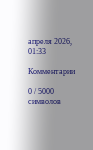апреля 2026, 01:33

Комментарии

0 / 5000 символов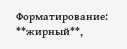Форматирование: **жирный**,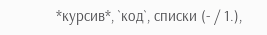*курсив*, `код`, списки (- / 1.),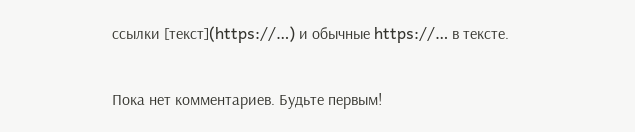ссылки [текст](https://…) и обычные https://… в тексте.

Пока нет комментариев. Будьте первым!